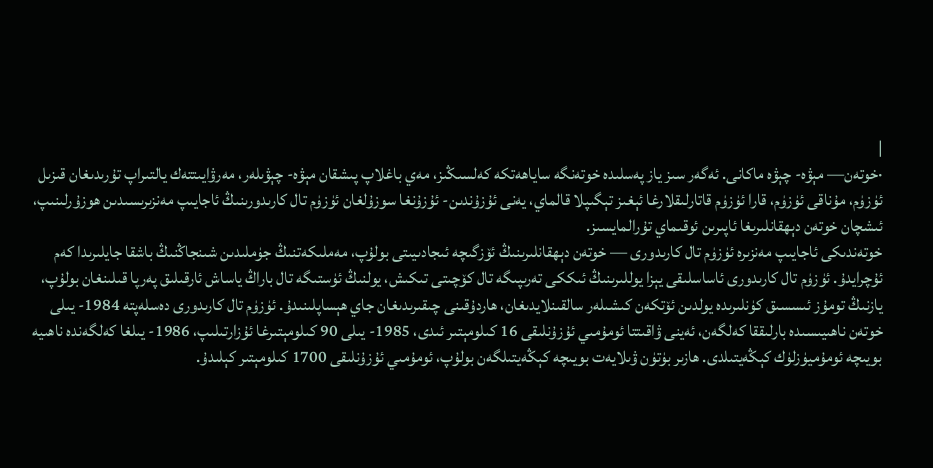|
·خوتەن— مېۋە- چېۋە ماكانى. ئەگەر سىز ياز پەسلىدە خوتەنگە ساياھەتكە كەلسىڭىز، مەي باغلاپ پىشقان مېۋە- چېۋىلەر، مەرۋايىتتەك يالتىراپ تۇرىدىغان قىزىل ئۈزۈم، مۇناقى ئۈزۈم، قارا ئۈزۈم قاتارلىقلارغا ئېغىز تېگىپلا قالماي، يەنى ئۇزۇندىن- ئۇزۇنغا سوزۇلغان ئۈزۈم تال كارىدورىنىڭ ئاجايىپ مەنزىرىسىدىن ھوزۇرلىنىپ، ئىشچان خوتەن دېھقانلىرىغا ئاپىرىن ئوقىماي تۇرالمايسىز.
خوتەندىكى ئاجايىپ مەنزىرە ئۈزۈم تال كارىدورى — خوتەن دېھقانلىرىنىڭ ئۆزگىچە ئىجادىيىتى بولۇپ، مەملىكەتنىڭ جۈملىدىن شىنجاڭنىڭ باشقا جايلىرىدا كەم ئۇچرايدۇ. ئۈزۈم تال كارىدورى ئاساسلىقى يېزا يوللىرىنىڭ ئىككى تەرىپىگە تال كۆچىتى تىكىش، يولنىڭ ئۈستىگە تال باراڭ ياساش ئارقىلىق پەرپا قىلىنغان بولۇپ، يازنىڭ تومۇز ئىسسىق كۈنلىرىدە يولدىن ئۆتكەن كىشىلەر سالقىنلايدىغان، ھاردۇقىنى چىقىرىدىغان جاي ھېساپلىنىدۇ. ئۈزۈم تال كارىدورى دەسلەپتە 1984- يىلى خوتەن ناھىيىسىدە بارلىققا كەلگەن، ئەينى ۋاقىتتا ئومۇمىي ئۇزۇنلىقى 16 كىلومېتىر ئىدى، 1985- يىلى 90 كىلومېتىرغا ئۇزارتىلىپ، 1986- يىلغا كەلگەندە ناھىيە بويىچە ئومۇميۈزلۈك كېڭەيتىلدى. ھازىر بۈتۈن ۋىلايەت بويىچە كېڭەيتىلگەن بولۇپ، ئومۇمىي ئۇزۇنلىقى 1700 كىلومېتىر كېلىدۇ.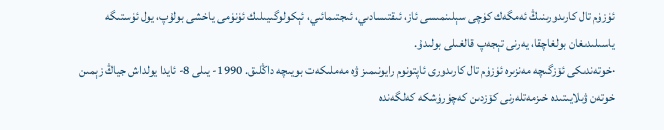ئۈزۈم تال كارىدورىنىڭ ئەمگەك كۈچى سېلىنمىسى ئاز، ئىقتىسادىي، ئىجتىمائىي، ئېكولوگىيىلىك ئۈنۈمى ياخشى بولۇپ، يول ئۈستىگە ياسىلىدىغان بولغاچقا، يەرنى تېجەپ قالغىلى بولىدۇ.
·خوتەندىكى ئۆزگىچە مەنزىرە ئۈزۈم تال كارىدورى ئاپتونوم رايونىمىز ۋە مەملىكەت بويىچە داڭلىق. 1990- يىلى 8- ئايدا يولداش جياڭ زېمىن خوتەن ۋىلايىتىدە خىزمەتلەرنى كۆزدىن كەچۈرۈشكە كەلگەندە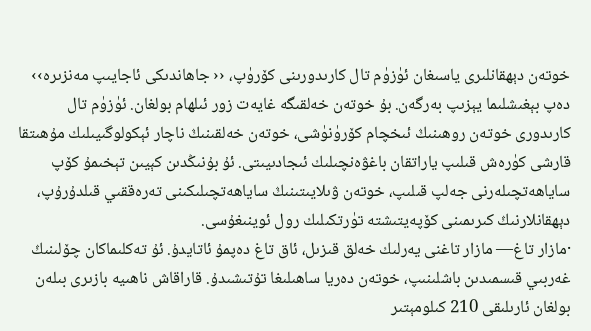خوتەن دېھقانلىرى ياسىغان ئۈزۈم تال كارىدورىنى كۆرۈپ، ‹‹ جاھاندىكى ئاجايىپ مەنزىرە›› دەپ بېغىشلىما يېزىپ بەرگەن. بۇ خوتەن خەلقىگە غايەت زور ئىلھام بولغان. ئۈزۈم تال كارىدورى خوتەن روھىنىڭ ئىخچام كۆرۈنۈشى، خوتەن خەلقىنىڭ ناچار ئېكولوگىيىلىك مۇھىتقا قارشى كۈرەش قىلىپ ياراتقان باغۋەنچىلىك ئىجادىيىتى. ئۇ بۇنىڭدىن كېيىن تېخىمۇ كۆپ ساياھەتچىلەرنى جەلپ قىلىپ، خوتەن ۋىلايىتىنىڭ ساياھەتچىلىكىنى تەرەققىي قىلدۇرۇپ، دېھقانلارنىڭ كىرىمىنى كۆپەيتىشتە تۈرتكىلىك رول ئوينىغۇسى.
·مازار تاغ— مازار تاغنى يەرلىك خەلق قىزىل، ئاق تاغ دەپمۇ ئاتايدۇ. ئۇ تەكلىماكان چۆلىنىڭ غەربىي قىسمىدىن باشلىنىپ، خوتەن دەريا ساھىلىغا تۇتىشىدۇ. قاراقاش ناھىيە بازىرى بىلەن بولغان ئارىلىقى 210 كىلومېتىر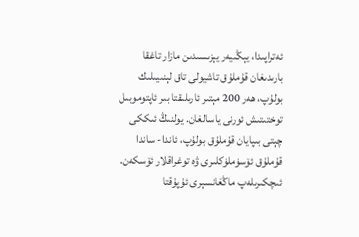ئەتراپىدا، يېڭىيەر يېزىسىدىن مازار تاغقا بارىدىغان قۇملۇق تاشيولى تاق لېنىيىلىك بولۇپ، ھەر 200 مېتىر ئارىلىقتا بىر ئاپتوموبىل توختىتىش ئورنى ياسالغان. يولنىڭ ئىككى چېتى بىپايان قۇملۇق بولۇپ، ئاندا- ساندا قۇملۇق ئۆسۈملۈكلىرى ۋە توغراقلار ئۆسكەن. ئىچكىرىلەپ ماڭغانسېرى ئۇپۇقتا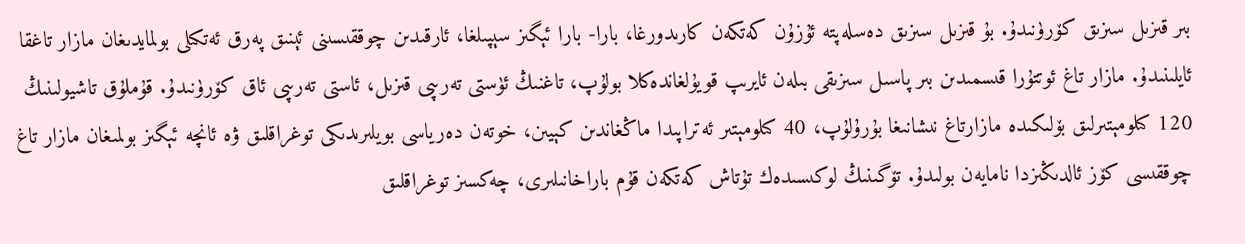بىر قىزىل سىزىق كۆرۈنىدۇ. بۇ قىزىل سىزىق دەسلەپتە ئۇزۇن كەتكەن كارىدورغا، بارا- بارا ئېگىز سېپىلغا، ئارقىدىن چوققىسىنى ئېنىق پەرق ئەتكىلى بولمايدىغان مازار تاغقا ئايلىنىدۇ. مازار تاغ ئوتتۇرا قىسمىدىن بىر پاسىل سىزىقى بىلەن ئايرىپ قويۇلغاندەكلا بولۇپ، تاغنىڭ ئۈستى تەرىپى قىزىل، ئاستى تەرىپى ئاق كۆرۈنىدۇ. قۇملۇق تاشيولىنىڭ 120 كىلومېتىرلىق بۆلىكىدە مازارتاغ نىشانىغا بۇرۇلۇپ، 40 كىلومېتىر ئەتراپىدا ماڭغاندىن كېيىن، خوتەن دەرياسى بويلىرىدىكى توغراقلىق ۋە ئانچە ئېگىز بولمىغان مازار تاغ چوققىسى كۆز ئالدىڭىزدا نامايەن بولىدۇ. تۆگىنىڭ لوكىسىدەك تۇتاش كەتكەن قۇم باراخانىلىرى، چەكسىز توغراقلىق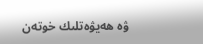ۋە ھەيۋەتلىك خوتەن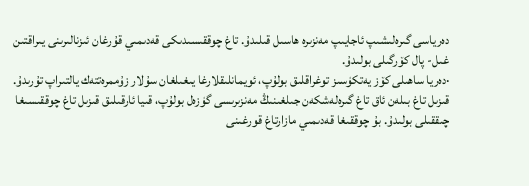دەرياسى گىرەلىشىپ ئاجايىپ مەنزىرە ھاسىل قىلىدۇ. تاغ چوققىسىدىكى قەدىمىي قۇرغان ئىزنالىرىنى يىراقتىن غىل- پال كۆرگىلى بولىدۇ.
·دەريا ساھىلى كۆز يەتكۈسىز توغراقلىق بولۇپ، ئويمانلىقلارغا يىغىلغان سۇلار زۇممرەتتەك يالتىراپ تۇرىدۇ. قىزىل تاغ بىلەن ئاق تاغ گىرەلەشكەن جىلغىنىڭ مەنزىرىسى گۈزەل بولۇپ، قىيا ئارقىلىق قىزىل تاغ چوققىسىغا چىققىلى بولىدۇ. بۇ چوققىغا قەدىمىي مازارتاغ قورغىنى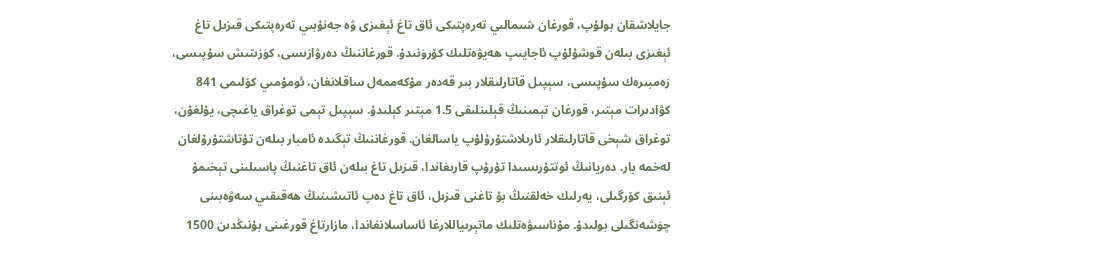جايلاشقان بولۇپ، قورغان شىمالىي تەرەپتىكى ئاق تاغ ئېغىزى ۋە جەنۇبىي تەرەپتىكى قىزىل تاغ ئېغىزى بىلەن قوشۇلۇپ ئاجايىپ ھەيۋەتلىك كۆرۈنىدۇ. قورغاننىڭ دەرۋازىسى، كۈزىتىش سۇپىسى، زەمبىرەك سۇپىسى، سېپىل قاتارلىقلار بىر قەدەر مۇكەممەل ساقلانغان، ئومۇمىي كۆلىمى 841 كۋادىرات مېتىر، قورغان تېمىنىڭ قېلىنلىقى 1.5 مېتىر كېلىدۇ. سېپىل تېمى توغراق ياغىچى، يۇلغۇن، توغراق شېخى قاتارلىقلار ئارىلاشتۇرۇلۇپ ياسالغان. قورغاننىڭ تېگىدە ئامبار بىلەن تۇتاشتۇرۇلغان لەخمە بار. دەريانىڭ ئوتتۇرىسىدا تۇرۇپ قارىغاندا، قىزىل تاغ بىلەن ئاق تاغنىڭ پاسىلىنى تېخىمۇ ئېنىق كۆرگىلى، يەرلىك خەلقنىڭ بۇ تاغنى قىزىل، ئاق تاغ دەپ ئاتىشىنىڭ ھەقىقىي سەۋەبىنى چۈشەنگىلى بولىدۇ. مۇناسىۋەتلىك ماتېرىياللارغا ئاساسلانغاندا، مازارتاغ قورغىنى بۇنىڭدىن 1500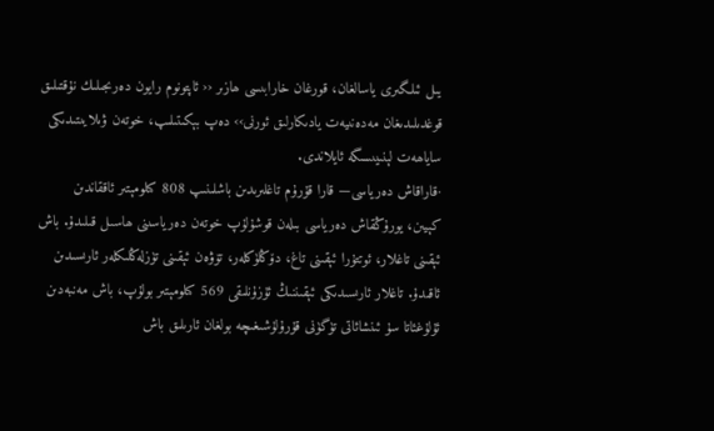يىل ئىلگىرى ياسالغان، قورغان خارابىسى ھازىر ‹‹ ئاپتونوم رايون دەرىجىلىك نۇقتىلىق قوغدىلىدىغان مەدەنىيەت يادىكارلىق ئورنى›› دەپ بېكىتىلىپ، خوتەن ۋىلايىتىدىكى ساياھەت لېنىيىسىگە ئايلاندى.
·قاراقاش دەرياسى— قارا قۇرۇم تاغلىرىدىن باشلىنىپ 808 كىلومېتىر ئاققاندىن كېيىن، يورۇڭقاش دەرياسى بىلەن قوشۇلۇپ خوتەن دەرياسىنى ھاسىل قىلىدۇ. باش ئېقىنى تاغلار، ئوتتۇرا ئېقىنى تاغ، دۆڭلۈكلەر، تۆۋەن ئېقىنى تۈزلەڭلىكلەر ئارىسىدىن ئاقىدۇ. تاغلار ئارىسىدىكى ئېقىننىڭ ئۇزۇنلىقى 569 كىلومېتىر بولۇپ، باش مەنبەدىن ئۇلۇغئاتا سۇ ئىنشائاتى تۈگۈنى قۇرۇلۇشىغىچە بولغان ئارىلىق باش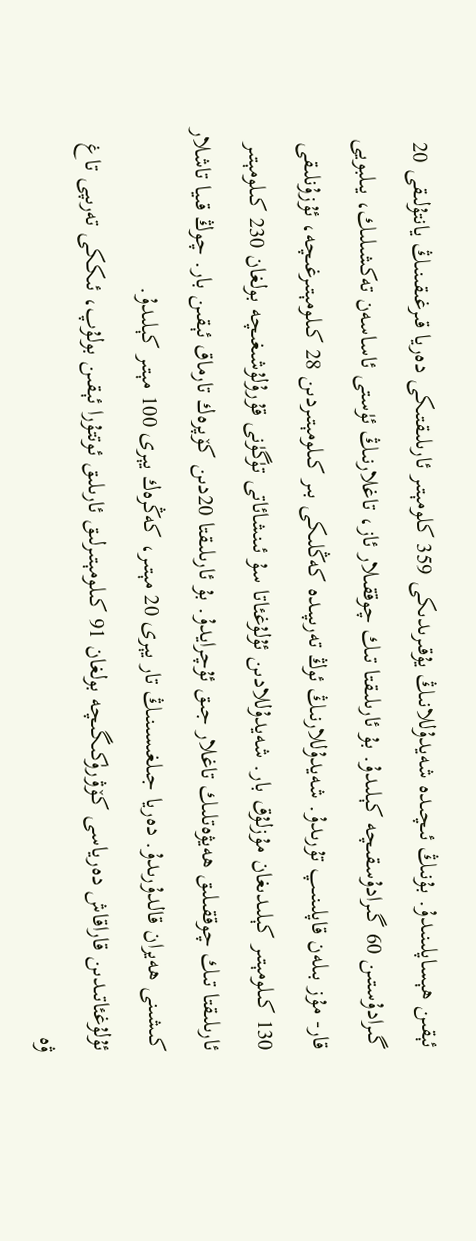ئېقىن ھېساپلىنىدۇ. بۇنىڭ ئىچىدە شەيدۇللانىڭ يۇقىرىدىكى 359 كلومېتىر ئارىلىقتىكى دەريا قىرغىقىنىڭ يانتۇلىقى 20 گىرادۇستىن 60 گىرادۇسقىچە كېلىدۇ. بۇ ئارىلىقتا تىك چوققىلار ئاز، تاغلارنىڭ ئۈستى ئاساسەن تەكشىلىك، يىلبويى قار- مۇز بىلەن قاپلىنىپ تۇرىدۇ. شەيدۇللارنىڭ ئوڭ تەرىپىدە كەڭلىكى بىر كىلومېتىردىن 28 كىلومېتىرغىچە، ئۇزۇنلىقى 130 كىلومېتىر كېلىدىغان مۇزلۇق بار. شەيدۇللادىن ئۇلۇغئاتا سۇ ئىنشائاتى تۈگۈنى قۇرۇلۇشىغىچە بولغان 230 كىلومېتىر ئارىلىقتا تىك چوققىلىق ھەيۋەتلىك تاغلار جىق ئۇچرايدۇ. بۇ ئارىلىقتا 20دىن كۆپرەك تارماق ئېقىن بار. چوڭ قىيا تاشلار كىشىنى ھەيران قالدۇرىدۇ. دەريا جىلغىسىنىڭ تار يېرى 20 مېتىر، كەڭرەك يېرى 100 مېتىر كېلىدۇ.
ئۇلۇغئاتىدىن قاراقاش دەرياسى كۆۋرۈكىگىچە بولغان 91 كىلومېتىرلىق ئارىلىق ئوتتۇرا ئېقىن بولۇپ، ئىككى تەرىپى تاغ ۋە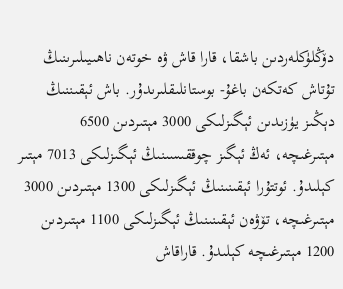دۆڭلۈكلەردىن باشقا، قارا قاش ۋە خوتەن ناھىيىلىرىنىڭ تۇتاش كەتكەن باغۇ- بوستانلىقلىرىدۇر. باش ئېقىننىڭ دېڭىز يۈزىدىن ئېگىزلىكى 3000 مېتىردىن 6500 مېتىرغىچە، ئەڭ ئېگىز چوققىسىنىڭ ئېگىزلىكى 7013 مېتىر كېلىدۇ. ئوتتۇرا ئېقىنىنىڭ ئېگىزلىكى 1300 مېتىردىن 3000 مېتىرغىچە، تۆۋەن ئېقىنىنىڭ ئېگىزلىكى 1100 مېتىردىن 1200 مېتىرغىچە كېلىدۇ. قاراقاش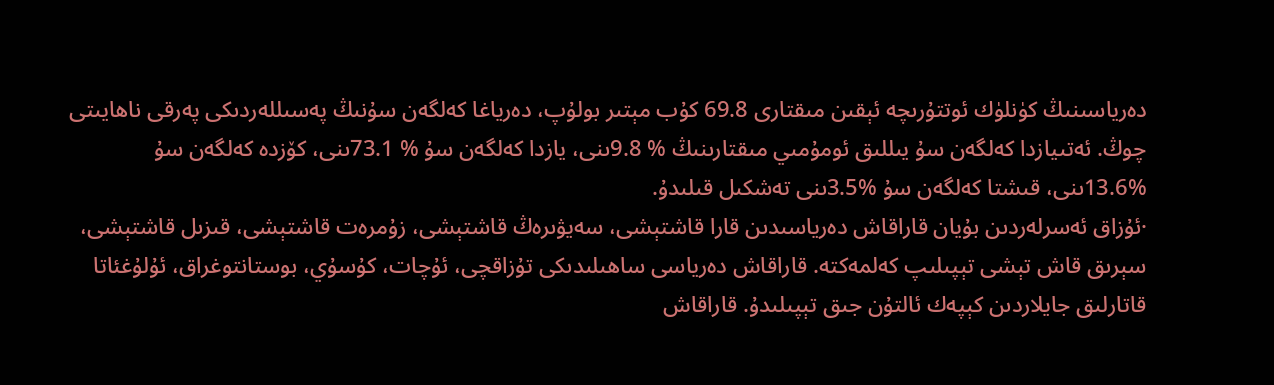دەرياسىنىڭ كۈنلۈك ئوتتۇرىچە ئېقىن مىقتارى 69.8 كۇب مېتىر بولۇپ، دەرياغا كەلگەن سۇنىڭ پەسىللەردىكى پەرقى ناھايىتى چوڭ. ئەتىيازدا كەلگەن سۇ يىللىق ئومۇمىي مىقتارىنىڭ % 9.8ىنى، يازدا كەلگەن سۇ % 73.1ىنى، كۆزدە كەلگەن سۇ %13.6ىنى، قىشتا كەلگەن سۇ %3.5ىنى تەشكىل قىلىدۇ.
·ئۇزاق ئەسرلەردىن بۇيان قاراقاش دەرياسىدىن قارا قاشتېشى، سەيۋىرەڭ قاشتېشى، زۇمرەت قاشتېشى، قىزىل قاشتېشى، سېرىق قاش تېشى تېپىلىپ كەلمەكتە. قاراقاش دەرياسى ساھىلىدىكى تۇزاقچى، ئۇچات، كۇسۇي، بوستانتوغراق، ئۇلۇغئاتا قاتارلىق جايلاردىن كېپەك ئالتۇن جىق تېپىلىدۇ. قاراقاش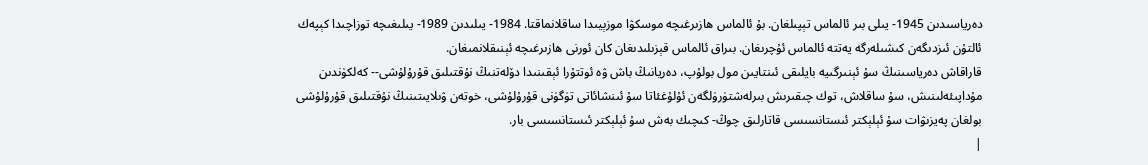دەرياسىدىن 1945- يىلى بىر ئالماس تېپىلغان. بۇ ئالماس ھازىرغىچە موسكۋا موزېيىدا ساقلانماقتا. 1984- يىلىدىن 1989- يىلىغىچە توزاچىدا كېپەك ئالتۇن ئىزدىگەن كىشىلەرگە يەتتە ئالماس ئۇچرىغان. بىراق ئالماس قېزىلىدىغان كان ئورنى ھازىرغىچە ئېنىقلانمىغان.
قاراقاش دەرياسىنىڭ سۇ ئېنىرگىيە بايلىقى ئىنتايىن مول بولۇپ، دەريانىڭ باش ۋە ئوتتۇرا ئېقىنىدا دۆلەتنىڭ نۇقتىلىق قۇرۇلۇشى-- كەلكۈندىن مۇداپىئەلىنىش، سۇ ساقلاش، توك چىقىرىش بىرلەشتۈرۈلگەن ئۇلۇغئاتا سۇ ئىنشائاتى تۈگۈنى قۇرۇلۇشى، خوتەن ۋىلايىتىنىڭ نۇقتىلىق قۇرۇلۇشى بولغان پەيزىۋات سۇ ئېلېكتر ئىستانسىسى قاتارلىق چوڭ- كىچىك بەش سۇ ئېلېكتر ئىستانسىسى بار.
|